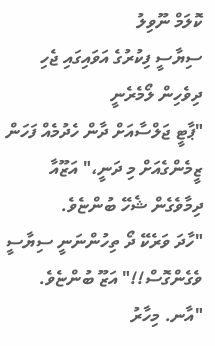ކޮލަމް ނޫވިލު
ސިޔާސީ ފިކުރުގެ އަވައިގައި ޖެހި ދިވެހިން ލޯމެރެނީ
"ޕާޓީ ޖަލްސާއަށް ދާން ހެދުމެއް ފަހަން ޒީމެންގެއަށް މި ދަނީ،" އަޒޫއާ ދިމާވެގެން ޝެހޭ ބުންޏެވެ.
"ހާދަ ވަރެކޭ ދޯ ތިހުންނަނީ ސިޔާސީ ވެގެންގޮސް!!" އަޒޫ ބުންޏެވެ.
"އާނ. މިހާރު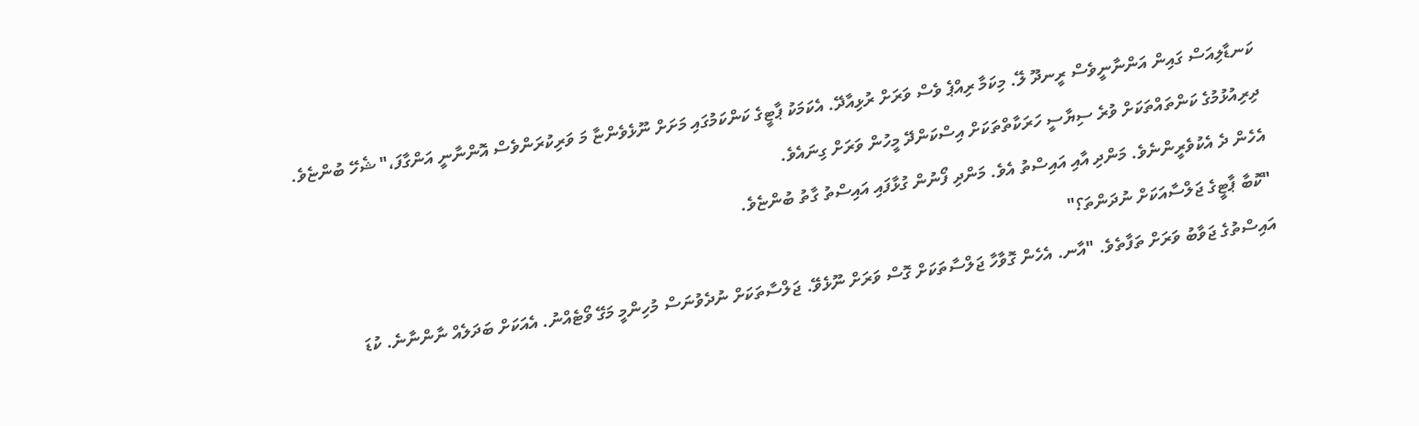ކަނޑާލިއަސް ގައިން އަންނާނީވެސް ރީނދޫ ލޭ. މިކަމާ ރިއްޕެ ވެސް ވަރަށް ރުޅިއާދޭ. އެކަމަކު ޕާޓީގެ ކަންކަމުގައި މަށަށް ނޫޅެވެންޏާ މަ ވަރިކުރަންވެސް އޮންނާނީ އަންގާފަ،" ޝެހޭ ބުންޏެވެ.
ދިރިއުޅުމުގެ ކަންތައްތަކަށް ވުރެ ސިޔާސީ ހަރަކާތްތަކަށް އިސްކަންދޭ މީހުން ވަރަށް ގިނައެވެ.
އެހެން ދެ އެކުވެރީންނެވެ. މަންދި އާއި އައިސްތު އެވެ. މަންދި ފޯނުން ގުޅާފައި އައިސްތު ގާތު ބުންޏެވެ.
"ކޮބާ ޕާޓީގެ ޖަލްސާއަކަށް ނުދަންތަ؟"
އައިސްތުގެ ޖަވާބު ވަރަށް ތަފާތެވެ. "އާނ. އެހެން ގޮވާހާ ޖަލްސާތަކަށް ގޮސް ވަރަށް ނޫޅެވޭ. ޖަލްސާތަކަށް ނުދެވުނަސް މުހިންމީ މަގޭ ވޯޓެއްނު. އެއަކަށް ބަދަލެއް ނާންނާނެ. ކުޑަ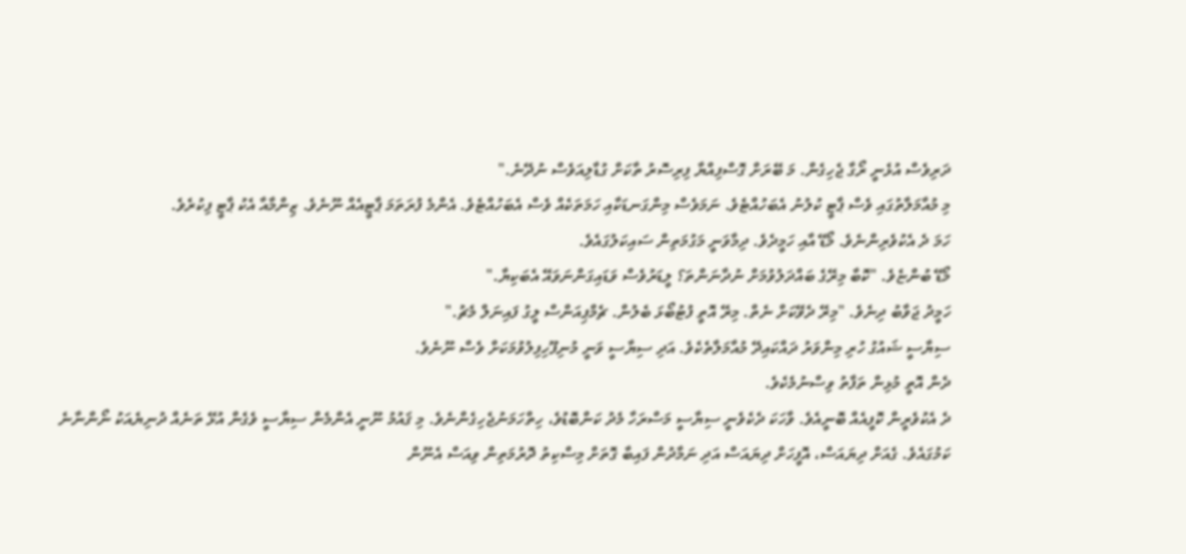ދަރިވެސް އުޅެނީ ރޯގާ ޖެހިގެން. މަ ބޭރަށް ގޮސްފިއްޔާ ފިރިސޮރު ތާކަށް ގުޑާލިއަވެސް ނުދޭނެ."
މި މުއާމަލާތުގައި ވެސް ޕާޓީ ކުލުނު އެބަހުއްޓެވެ. ނަމަވެސް މިންގަނޑަކާއި ހަމަތަކެއް ވެސް އެބަހުއްޓެވެ. އެންމެ ފުރަތަމަ ޕާޓީއެއް ނޫނެވެ. ޒިންމާއާ އެކު ޕާޓީ ފިކުރެވެ.
ހަމަ ދެ އެކުވެރިންނެވެ. މޯޑޭ އާއި ހަމީދެވެ. ދިމާވަނީ މަގުމަތިން ސައިކަލުގައެވެ.
މޯޑޭ ބުންޏެވެ. "ކޮބާ މިރޭގެ ބައްދަލުވުމަށް ނުދާނަންތަ؟ ލީޑަރުވެސް ވަޑައިގަންނަވައޭ އެބަކިޔާ."
ހަމީދު ޖަވާބު ދިނެވެ. "މިރޭ ދެވޭކަށް ނެތް. މިރޭ އޮތީ ފުޓުބޯޅަ ބެލުން. ޗެމްޕިއަންސް ލީގު ފައިނަލް މެޗު."
ސިޔާސީ ޝައުގު ހުރި މިންވަރު ދައްކައިދޭ މުއާމަލާތެކެވެ. އަދި ސިޔާސީ ވަނީ މުނިފޫހިފިލުވުމަކަށް ވެސް ނޫނެވެ.
ދެން އޮތީ މުޅިން ތަފާތު ވިސްނުމެކެވެ.
ދެ އެކުވެރީން ކޮފީއެއް ބޮނީއެވެ. ވާހަކަ ދެކެވެނީ ސިޔާސީ މަސްރަހާ މެދު ކަންބޮޑުވެ، ހިތްހަމަނުޖެހިގެންނެވެ. މި ޤައުމު ނޫނީ އެންމެން ސިޔާސީ ވެގެން އުޅޭ ތަނެއް ދުނިޔެއަކު ނޯންނާނެ ކަމުގައެވެ. ގެއަށް ދިޔައަސް، އޮފީހަށް ދިޔައަސް އަދި ނަމާދުން ފައިބާ ގޮތަށް މިސްކިތު ދޮރުމަތިން ވިއަސް އެނޫން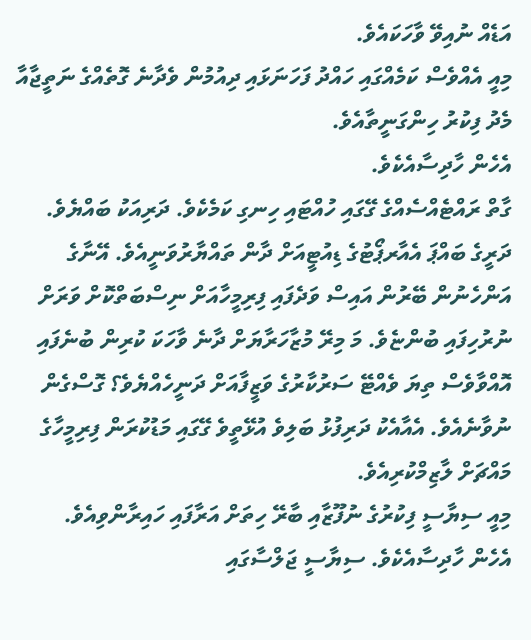އަޑެއް ނުއިވޭ ވާހަކައެވެ.
މިއީ އެއްވެސް ކަމެއްގައި ހައްދު ފަހަނަޅައި ދިއުމުން ވެދާނެ ގޮތެއްގެ ނަތީޖާއާ މެދު ފިކުރު ހިންގަނީތާއެވެ.
އެހެން ހާދިސާއެކެވެ.
ގާތް ރައްޓެއްސެއްގެ ގޭގައި ހުއްޓައި ހިނގި ކަމެކެވެ. ދަރިއަކު ބައްޔެވެ. ދަރީގެ ބައްޕަ އެއާރޕޯޓުގެ ޑިއުޓީއަށް ދާން ތައްޔާރުވަނީއެވެ. އޭނާގެ އަންހެނުން ބޭރުން އައިސް ވަދެފައި ފިރިމީހާއަށް ނިސްބަތްކޮށް ވަރަށް ނުރުހިފައި ބުންޏެވެ. މަ މިރޭ މުޒާހަރާޔަށް ދާނެ ވާހަކަ ކުރިން ބުނެފައި އޮއްވާވެސް ތިޔަ ވެއްޓޭ ސަރުކާރުގެ ވަޒީފާއަށް ދަނީހެއްޔެވެ؟ ގޮސްގެން ނުވާނެއެވެ. އެއާއެކު ދަރިފުޅު ބަލިވެ އުޅޭތީވެ ގޭގައި މަޑުކުރަން ފިރިމީހާގެ މައްޗަށް ލާޒިމްކުރިއެވެ.
މިއީ ސިޔާސީ ފިކުރުގެ ނުފޫޒާއި ބާރޭ ހިތަށް އަރާފައި ހައިރާންވިއެވެ.
އެހެން ހާދިސާއެކެވެ. ސިޔާސީ ޖަލްސާގައި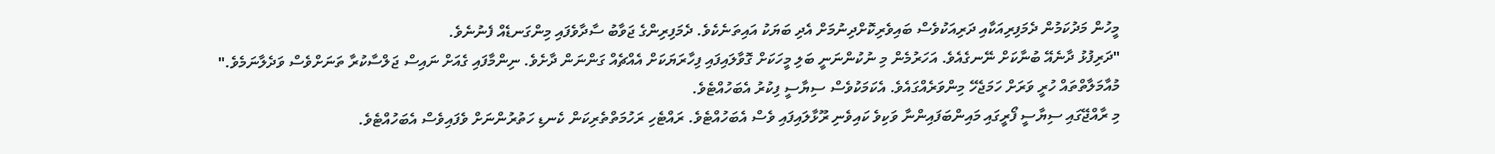މީހުން މަދުކަމުން ދެމަފިރިއަކާއި ދަރިއަކުވެސް ބައިވެރިކޮށްދިނުމަށް އެދި ބަޔަކު އައިތަނެކެވެ. ދެމަފިރިންގެ ޖަވާބު ސާދާވެފައި މިންގަނޑެއް ފެނުނެވެ.
"ދަރިފުޅު ދާނެއޭ ބުނާކަށް ނޭނގެއެވެ. އަހަރުމެން މި ނުކުންނަނީ ބަލި މީހަކަށް ގޮވާލައިފައި ފިހާރަޔަކަށް އެއްޗެއް ގަންނަން ދާށެވެ. ނިންމާފައި ގެއަށް ނައިސް ޖަލްސާކުރާ ތަނަށްވެސް ވަދެލާނަމެވެ."
މުއާމަލާތްތައް ހުރީ ވަރަށް ހަމަޖެހޭ މިންވަރެއްގައެވެ. އެކަމަކުވެސް ސިޔާސީ ފިކުރު އެބަހުއްޓެވެ.
މި ރާއްޖޭގައި ސިޔާސީ ފޯރީގައި މައިންބަފައިންނާ ވަކިވެ ކައިވެނި ރޫޅާލައިފައި ވެސް އެބަހުއްޓެވެ. ރައްޓެހި ރަހުމަތްތެރިކަން ކެނޑި ހަތުރުންނަށް ވެފައިވެސް އެބަހުއްޓެވެ.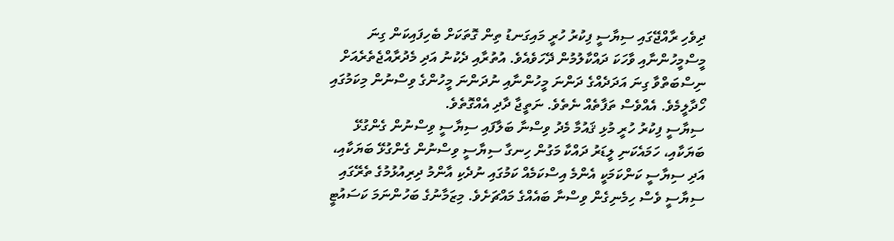ދިވެހި ރާއްޖޭގައި ސިޔާސީ ފިކުރު ހުރީ މައިގަނޑު ތިން ގޮތަކަށް ބެހިފައިކަން ގިނަ މީސްމީހުންނާއި ވާހަކަ ދައްކާލުމުން ދޭހަވެއެވެ. އުތުރާއި ދެކުނު އަދި މެދުރާއްޖެތެރެއަށް ނިސްބަތްވާ ގިނަ އަދަދެއްގެ ދަންނަ މީހުންނާއި ނުދަންނަ މީހުންގެ ވިސްނުން މިކަމުގައި ހޯދާލީމެވެ. އެއްވެސް ތަފާތެއް ނެތެވެ. ނަތީޖާ ދާދި އެއްގޮތެވެ.
ސިޔާސީ ފިކުރު ހުރީ މުޅި ޤައުމާ މެދު ވިސްނާ ބަލާފައި ސިޔާސީ ވިސްނުން ގެންގުޅޭ ބަޔަކާއި، ހަމައެކަނި ލީޑަރު ދައްކާ މަގުން ހިނގާ ސިޔާސީ ވިސްނުން ގެންގުޅޭ ބަޔަކާއި، އަދި ސިޔާސީ ކަންކަމަކީ އެންމެ އިސްކަމެއް ކަމުގައި ނުދެކި އާންމު ދިރިއުޅުމުގެ ތެރޭގައި ސިޔާސީ ވެސް ހިމެނިގެން ވިސްނާ ބައެއްގެ މައްޗަށެވެ. މިޒަމާނުގެ ބަހުންނަމަ ކަސައުޓީ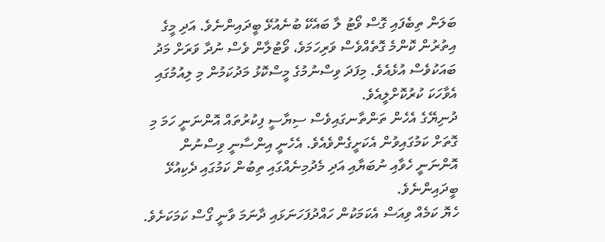ބަލަން ތިބެފައި ގޮސް ވޯޓު ލާ ބައެކޭ ބުނެއުޅޭ ބީދައިންނެވެ. އަދި މީގެ އިތުރުން ކޮންމެ ގޮތެއްވެސް ވަރިހަމަވެ، ވޯޓުލާން ވެސް ނުދާ ވަރަށް މަދު ބައަކުވެސް އުޅެއެވެ. މިފަދަ ވިސްނުމުގެ މީސްކޮޅު މަދުކަމުން މި ލިއުމުގައި އެވާހަކަ ކުރުކޮށްލީއެވެ.
ދުނިޔޭގެ އެހެން ތަންތާނގައިވެސް ސިޔާސީ ފިކުރުތައް އޮންނަނީ ހަމަ މި ގޮތަށް ކަމުގައިވުން އެކަށީގެންވެއެވެ. އެހެނީ އިންސާނީ ވިސްނުން އޮންނަނީ ހެވާއި ނުބަޔާއި އަދި މެދުމިނެއްގައި ތިބުން ކަމުގައި ދެކިއުޅޭ ބީދައިންނެވެ.
ހެޔޮ ކަމެއް ވިއަސް އެކަމަކުން ހައްދުފަހަނަޅައި ދާނަމަ ވާނީ ގޯސް ކަމަކަށެވެ.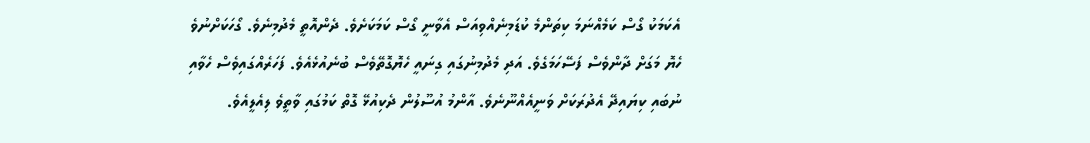އެކަމަކު ގޯސް ކަމެއްނަމަ ކިތަންމެ ކުޑަމިނެއްވިއަސް އެވާނީ ގޯސް ކަމަކަށެވެ. ދެންއޮތީ މެދުމިނެވެ. ގޯހަކަށްނުވެ ހެޔޮ މަގަށް ދާންވެސް ފަސޭހަމަގެވެ. އަދި މެދުމިނުގައި ގިނައީ ހެޔޮގޮތޭވެސް ބުނެއުޅެއެވެ. ފަހަރެއްގައިވެސް ހެވާއި ނުބައި ކިޔައިދޭ އެދުރަކަށް ވަނީއެއްނޫނެވެ. އާންމު އުސޫލުން ދެކިއުޅޭ ގޮތް ކަމުގައި ވާތީވެ ލިއެލީއެވެ.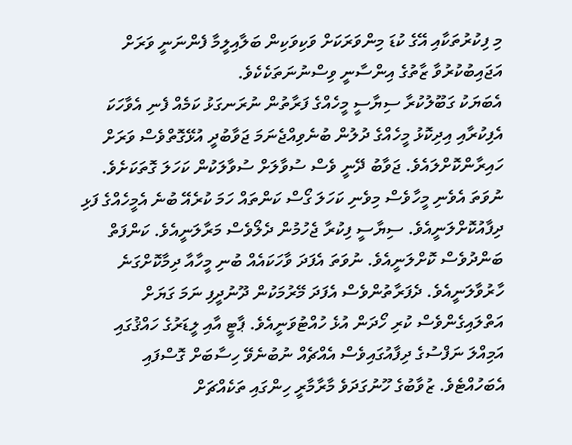މި ފިކުރުތަކާއި އޭގެ ކުޑަ މިންވަރަކަށް ވަކިވަކިން ބަލާއިލީމާ ފެންނަނީ ވަރަށް އަޖައިބުކުރުވާ ޒާތުގެ އިންސާނީ ވިސްނުނަތަކެކެވެ.
އެބަޔަކު ގަބޫލުކުރާ ސިޔާސީ މީހެއްގެ ފަރާތުން ނުރަނގަޅު ކަމެއް ފެނި އެވާހަކަ އެފިކުރާއި އިދިކޮޅު މީހެއްގެ ދުލުން ބުނެވިއްޖެނަމަ ޖަވާބުދީ އުޅޭގޮތްވެސް ވަރަށް ހައިރާންކޮށްލައެވެ. ޖަވާބު ދޭނީ ވެސް ސުވާލަށް ސުވާލަކުން ކަހަލަ ގޮތަކަށެވެ. ނުވަތަ އެވެނި މީހާވެސް މިވެނި ކަހަލަ ގޯސް ކަންތައް ހަމަ ކުރެއޭ ބުނެ އެމީހެއްގެ ފަޅި ދިފާއުކޮށްލަނީއެވެ. ސިޔާސީ ފިކުރާ ޖެހުމުން ދެލޯވެސް މަރާލަނީއެވެ. ކަންފަތް ބަންދުވެސް ކޮށްލަނީއެވެ. ނުވަތަ އެފަދަ ވާހަކައެއް ބުނި މީހާއާ ދިމާކޮށްގަނެ ހާރުވާލަނީއެވެ. ދެފަރާތުންވެސް އެފަދަ މޭރުމަކުން ދޫނުދީފި ނަމަ ގަޔަށް އަތްލައިގެންވެސް ކުރި ހޯދަން އުޅެ ހުއްޓުވަނީއެވެ. ޕާޓީ އާއި ލީޑަރުގެ ހައްޤުގައި އަމިއްލަ ނަފްސުގެ ދިފާއުގައިވެސް އެއްޗެއް ނުބުނެވޭ ހިސާބަށް ގޮސްފައި އެބަހުއްޓެވެ. ޒުވާބުގެ ހޫނުގަދަވެ މާރާމާރީ ހިންގައި ތަކެއްޗަށް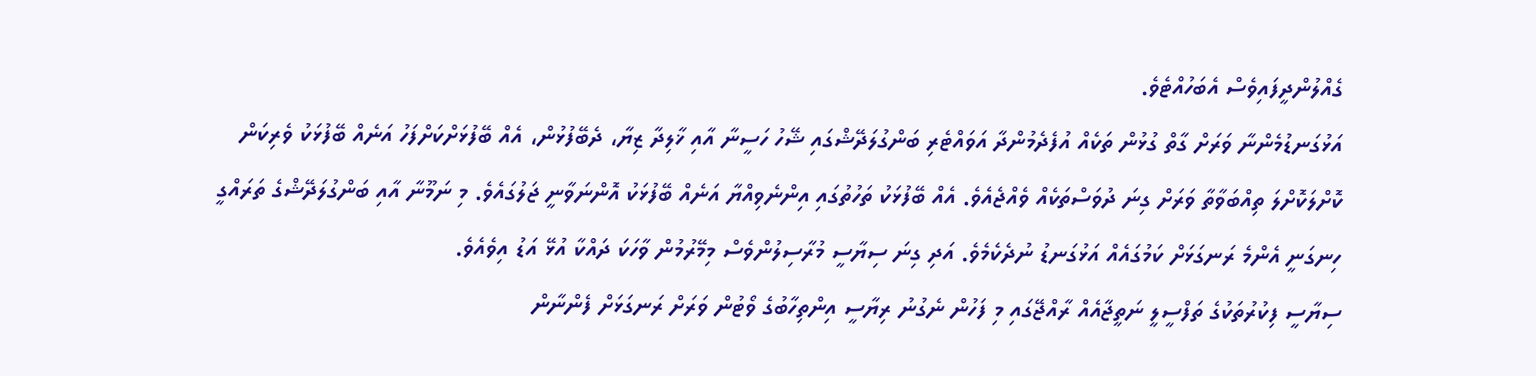ގެއްލުންދީފައިވެސް އެބަހުއްޓެވެ.
އަޅުގަނޑުމެންނާ ވަރަށް ގާތް ގުޅުން ތަކެއް އުފެދެމުންދާ އަވައްޓެރި ބަންގުލަދޭޝްގައި ޝޭހު ހަސީނާ އާއި ޚާލިދާ ޒިޔާ، ދެބޭފުޅުން، އެއް ބޭފުޅަށްކަށްފަހު އަނެއް ބޭފުޅަކު ވެރިކަން ކޮށްލަކޮށްލަ ތިއްބަވާތާ ވަރަށް ގިނަ ދުވަސްތަކެއް ވެއްޖެއެވެ. އެއް ބޭފުޅަކު ތަހުތުގައި އިންނެވިއްޔާ އަނެއް ބޭފުޅަކު އޮންނަވާނީ ޖަލުގައެވެ. މި ނަމޫނާ އާއި ބަންގުލަދޭޝްގެ ތަރައްގީ ހިނގަނީ އެންމެ ރަނގަޅަށް ކަމުގައެއް އަޅުގަނޑު ނުދެކެމެވެ. އަދި ގިނަ ސިޔާސީ މުރާސިލުންވެސް މިމޭރުމުން ވާހަކަ ދައްކާ އުޅޭ އަޑު އިވެއެވެ.
ސިޔާސީ ފިކުރުތަކުގެ ތަފްސީލީ ނަތީޖާއެއް ރާއްޖޭގައި މި ފަހުން ނެގުނު ރިޔާސީ އިންތިހާބުގެ ވޯޓުން ވަރަށް ރަނގަޅަށް ފެންނާން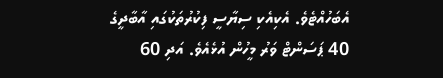އެބަހުއްޓެވެ. އެކިއެކި ސިޔާސީ ފިކުރުތަކުގައި އާބާދީގެ 40 ޕަސަންޓް ވަރު މީހުން އުޅެއެވެ. އަދި 60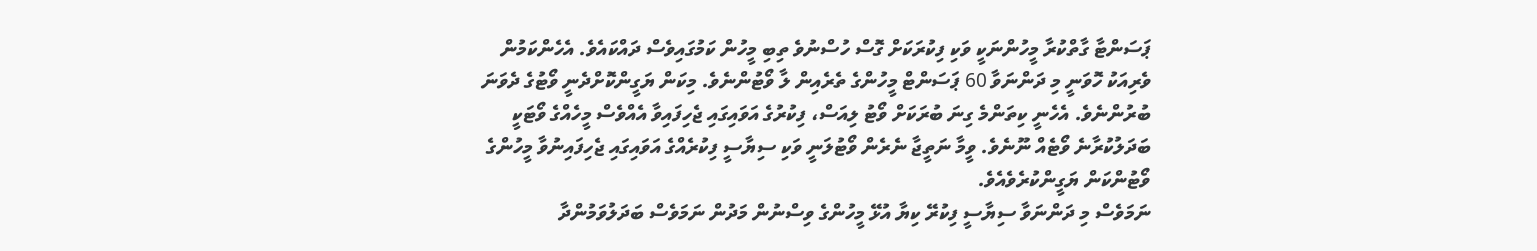ޕަސަންޓާ ގާތްކުރާ މީހުންނަކީ ވަކި ފިކުރަކަށް ގޮސް ހުސްނުވެ ތިބި މީހުން ކަމުގައިވެސް ދައްކައެވެ. އެހެންކަމުން ވެރިއަކު ހޮވަނީ މި ދަންނަވާ 60 ޕަސަންޓް މީހުންގެ ތެރެއިން ލާ ވޯޓުންނެވެ. މިކަން ޔަގީންކޮށްދެނީ ވޯޓުގެ ދެވަނަ ބުރުންނެވެ. އެހެނީ ކިތަންމެ ގިނަ ބުރަކަށް ވޯޓު ލިއަސް، ފިކުރުގެ އަވައިގައި ޖެހިފައިވާ އެއްވެސް މީހެއްގެ ވޯޓަކީ ބަދަލުކުރާނެ ވޯޓެއް ނޫނެވެ. ވީމާ ނަތީޖާ ނެރެން ވޯޓުލަނީ ވަކި ސިޔާސީ ފިކުރެއްގެ އަވައިގައި ޖެހިފައިނުވާ މީހުންގެ ވޯޓުންކަން ޔަގީންކުރެވެއެވެ.
ނަމަވެސް މި ދަންނަވާ ސިޔާސީ ފިކުރޭ ކިޔާ އުޅޭ މީހުންގެ ވިސްނުން މަދުން ނަމަވެސް ބަދަލުވަމުންދާ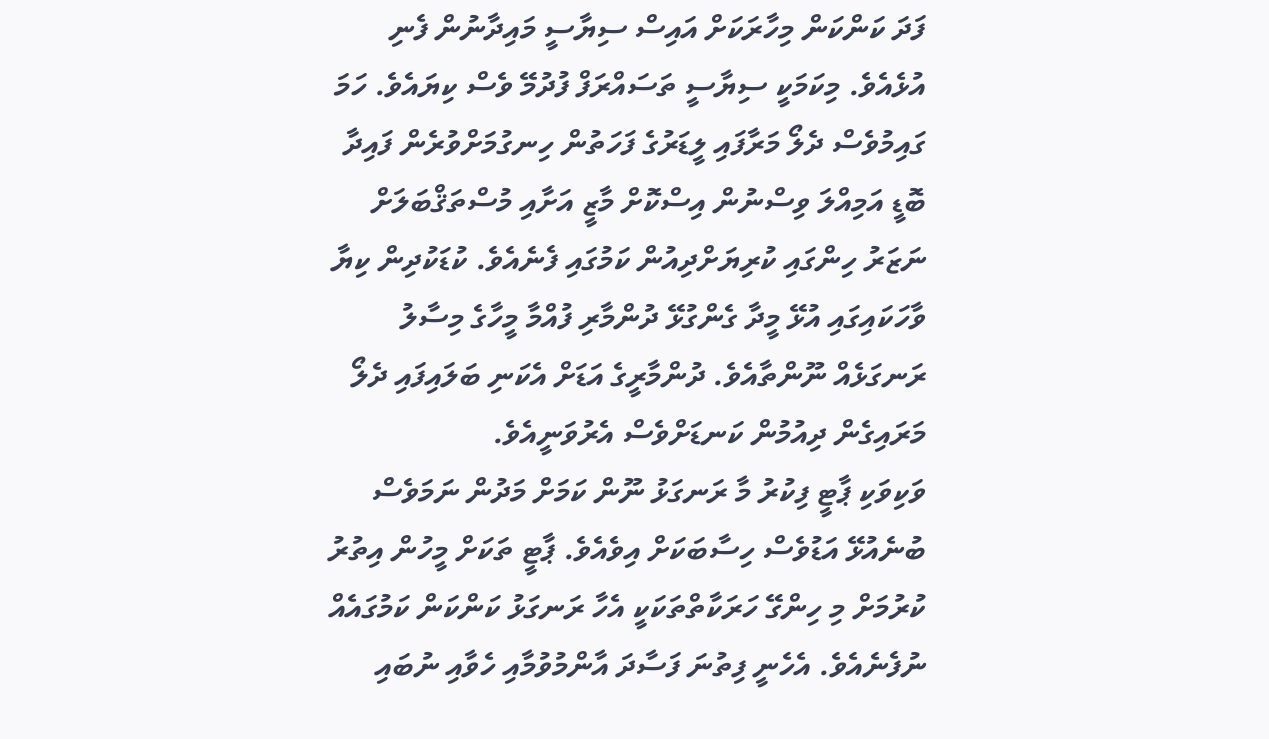ފަދަ ކަންކަން މިހާރަކަށް އައިސް ސިޔާސީ މައިދާނުން ފެނި އުޅެއެވެ. މިކަމަކީ ސިޔާސީ ތަސައްރަފް ފުދުމޭ ވެސް ކިޔައެވެ. ހަމަ ގައިމުވެސް ދެލޯ މަރާފައި ލީޑަރުގެ ފަހަތުން ހިނގުމަށްވުރެން ފައިދާ ބޮޑީ އަމިއްލަ ވިސްނުން އިސްކޮށް މާޒީ އަށާއި މުސްތަޤްބަލަށް ނަޒަރު ހިންގައި ކުރިޔަށްދިއުން ކަމުގައި ފެނެއެވެ. ކުޑަކުދިން ކިޔާ ވާހަކައިގައި އުޅޭ މީދާ ގެންގުޅޭ ދުންމާރި ފުއްމާ މީހާގެ މިސާލު ރަނގަޅެއް ނޫންތާއެވެ. ދުންމާރީގެ އަޑަށް އެކަނި ބަލައިފައި ދެލޯ މަރައިގެން ދިއުމުން ކަނޑަށްވެސް އެރުވަނީއެވެ.
ވަކިވަކި ޕާޓީ ފިކުރު މާ ރަނގަޅު ނޫން ކަމަށް މަދުން ނަމަވެސް ބުނެއުޅޭ އަޑުވެސް ހިސާބަކަށް އިވެއެވެ. ޕާޓީ ތަކަށް މީހުން އިތުރު ކުރުމަށް މި ހިންގޭ ހަރަކާތްތަކަކީ އެހާ ރަނގަޅު ކަންކަން ކަމުގައެއް ނުފެނެއެވެ. އެހެނީ ފިތުނަ ފަސާދަ އާންމުވުމާއި ހެވާއި ނުބައި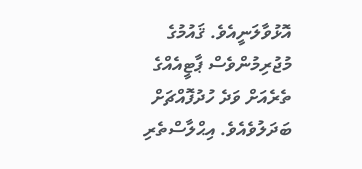އޮޅުވާލަނީއެވެ. ޤައުމުގެ މުޖުރިމުންވެސް ޕާޓީއެއްގެ ތެރެއަށް ވަދެ ހުދުފޮއްޗަށް ބަދަލުވެއެވެ. އިޙްލާސްތެރި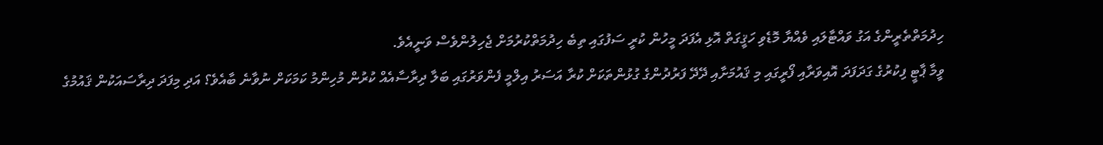ހިދުމަތްތެރީންގެ އަގު ވައްޓާލައި ވެއްޔާ މޮޑެވި ހަޤީގަތް އޮޅި އެފަދަ މީހުން ކުރީ ސަފުގައި ތިބެ ހިދުމަތްކުރުމަށް ޖެހިލުންވެސް ވަނީއެވެ.
ވީމާ ޕާޓީ ފިކުރުގެ ގަދަފަދަ އޮއިވަރާއި ފޯރީގައި މި ޤައުމަށާއި ދޭދޭ ފަރުދުންގެ ގުޅުންތަކަށް ކުރާ އަސަރު އިލްމީ ފެންވަރުގައި ބަލާ ދިރާސާއެއް ކުރުން މުހިންމު ކަމަކަށް ނުވާނެ ބާއެވެ؟ އަދި މިފަދަ ދިރާސައަކުން ޤައުމުގެ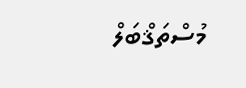މުސްތަޤްބަލް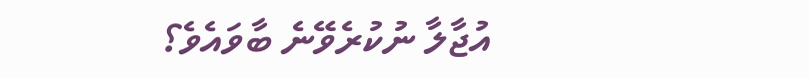އުޖާލާ ނުކުރެވޭނެ ބާވައެވެ؟